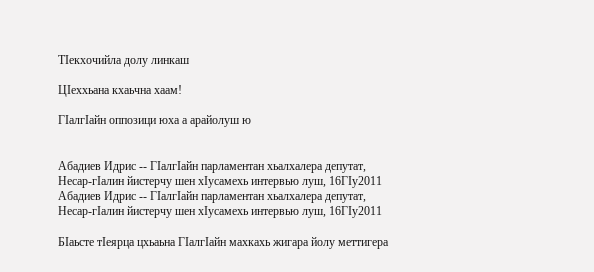ТIекхочийла долу линкаш

ЦIеххьана кхаьчна хаам!

ГIалгIайн оппозици юха а арайолуш ю


Абадиев Идрис -- ГIалгIайн парламентан хьалхалера депутат, Несар-гIалин йистерчу шен хIусамехь интервью луш, 16ГIу2011
Абадиев Идрис -- ГIалгIайн парламентан хьалхалера депутат, Несар-гIалин йистерчу шен хIусамехь интервью луш, 16ГIу2011

БIаьсте тIеярца цхьаьна ГIалгIайн махкахь жигара йолу меттигера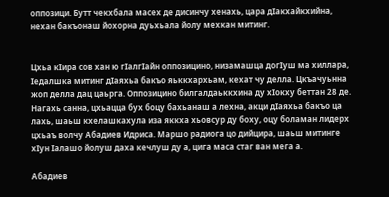оппозици. Бутт чекхбала масех де дисинчу хенахь, цара дIакхайкхийна, нехан бакъонаш йохорна дуьхьала йолу мехкан митинг.


Цхьа кIира сов хан ю гIалгIайн оппозицино, низамашца догIуш ма хиллара, Iедалшка митинг дIаяхьа бакъо яьккхархьам, кехат чу делла. Цкъачуьнна жоп делла дац цаьрга. Оппозицино билгалдаьккхина ду хIокху беттан 28 де. Нагахь санна, цхьацца бух боцу бахьанаш а лехна, акци дIаяхьа бакъо ца лахь, шаьш кхелашкахула иза яккха хьовсур ду боху, оцу боламан лидерх цхьаъ волчу Абадиев Идриса. Маршо радиога цо дийцира, шаьш митинге хIун Iалашо йолуш даха кечлуш ду а, цига маса стаг ван мега а.

Абадиев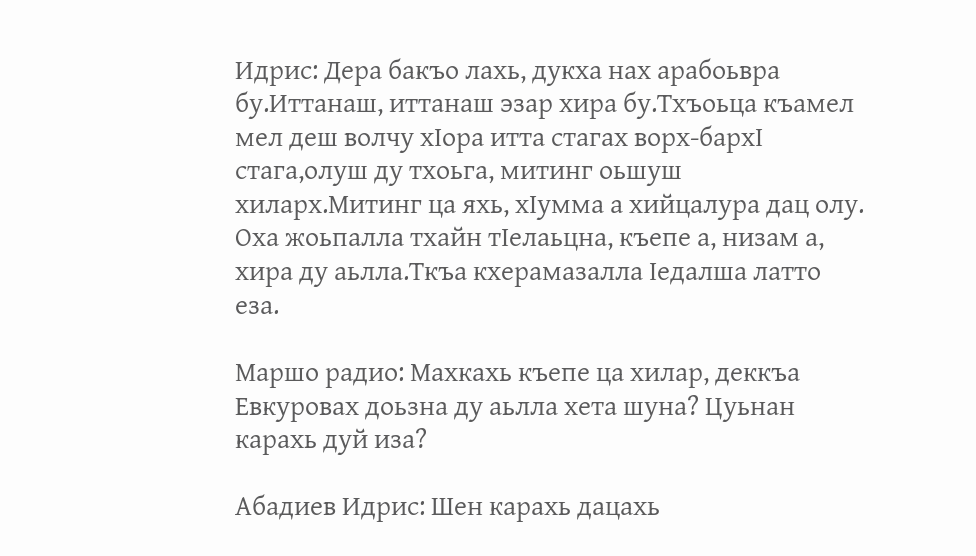Идрис: Дера бакъо лахь, дукха нах арабоьвра бу.Иттанаш, иттанаш эзар хира бу.Тхъоьца къамел мел деш волчу хIора итта стагах ворх-бархI стага,олуш ду тхоьга, митинг оьшуш хиларх.Митинг ца яхь, хIумма а хийцалура дац олу. Оха жоьпалла тхайн тIелаьцна, къепе а, низам а, хира ду аьлла.Ткъа кхерамазалла Iедалша латто еза.

Маршо радио: Махкахь къепе ца хилар, деккъа Евкуровах доьзна ду аьлла хета шуна? Цуьнан карахь дуй иза?

Абадиев Идрис: Шен карахь дацахь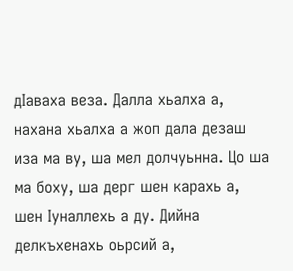дIаваха веза. Далла хьалха а, нахана хьалха а жоп дала дезаш иза ма ву, ша мел долчуьнна. Цо ша ма боху, ша дерг шен карахь а, шен Iуналлехь а ду. Дийна делкъхенахь оьрсий а,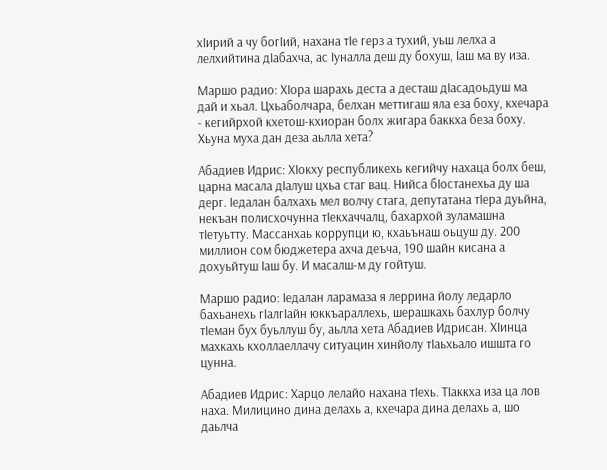хIирий а чу богIий, нахана тIе герз а тухий, уьш лелха а лелхийтина дIабахча, ас Iуналла деш ду бохуш, Iаш ма ву иза.

Маршо радио: ХIора шарахь деста а десташ дIасадоьдуш ма дай и хьал. Цхьаболчара, белхан меттигаш яла еза боху, кхечара - кегийрхой кхетош-кхиоран болх жигара баккха беза боху. Хьуна муха дан деза аьлла хета?

Абадиев Идрис: ХIокху республикехь кегийчу нахаца болх беш, царна масала дIалуш цхьа стаг вац. Нийса бIостанехьа ду ша дерг. Iедалан балхахь мел волчу стага, депутатана тIера дуьйна, некъан полисхочунна тIекхаччалц, бахархой зуламашна тIетуьтту. Массанхаь коррупци ю, кхаьънаш оьцуш ду. 200 миллион сом бюджетера ахча деъча, 190 шайн кисана а дохуьйтуш Iаш бу. И масалш-м ду гойтуш.

Маршо радио: Iедалан ларамаза я леррина йолу ледарло бахьанехь гIалгIайн юккъараллехь, шерашкахь бахлур болчу тIеман бух буьллуш бу, аьлла хета Абадиев Идрисан. ХIинца махкахь кхоллаеллачу ситуацин хинйолу тIаьхьало ишшта го цунна.

Абадиев Идрис: Харцо лелайо нахана тIехь. ТIаккха иза ца лов наха. Милицино дина делахь а, кхечара дина делахь а, шо даьлча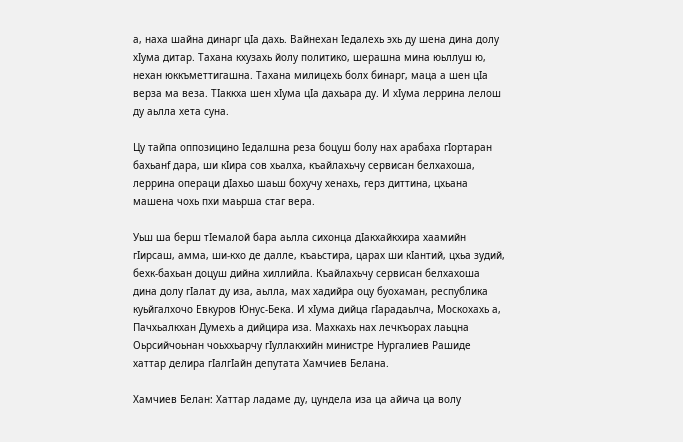а, наха шайна динарг цIа дахь. Вайнехан Iедалехь эхь ду шена дина долу хIума дитар. Тахана кхузахь йолу политико, шерашна мина юьллуш ю, нехан юккъметтигашна. Тахана милицехь болх бинарг, маца а шен цIа верза ма веза. ТIаккха шен хIума цIа дахьара ду. И хIума леррина лелош ду аьлла хета суна.

Цу тайпа оппозицино Iедалшна реза боцуш болу нах арабаха гIортаран бахьанf дара, ши кIира сов хьалха, къайлахьчу сервисан белхахоша, леррина операци дIахьо шаьш бохучу хенахь, герз диттина, цхьана машена чохь пхи маьрша стаг вера.

Уьш ша берш тIемалой бара аьлла сихонца дIакхайкхира хаамийн гIирсаш, амма, ши-кхо де далле, къаьстира, царах ши кIантий, цхьа зудий, бехк-бахьан доцуш дийна хиллийла. Къайлахьчу сервисан белхахоша дина долу гIалат ду иза, аьлла, мах хадийра оцу буохаман, республика куьйгалхочо Евкуров Юнус-Бека. И хIума дийца гIарадаьлча, Москохахь а, Пачхьалкхан Думехь а дийцира иза. Махкахь нах лечкъорах лаьцна Оьрсийчоьнан чоьххьарчу гIуллакхийн министре Нургалиев Рашиде хаттар делира гIалгIайн депутата Хамчиев Белана.

Хамчиев Белан: Хаттар ладаме ду, цундела иза ца айича ца волу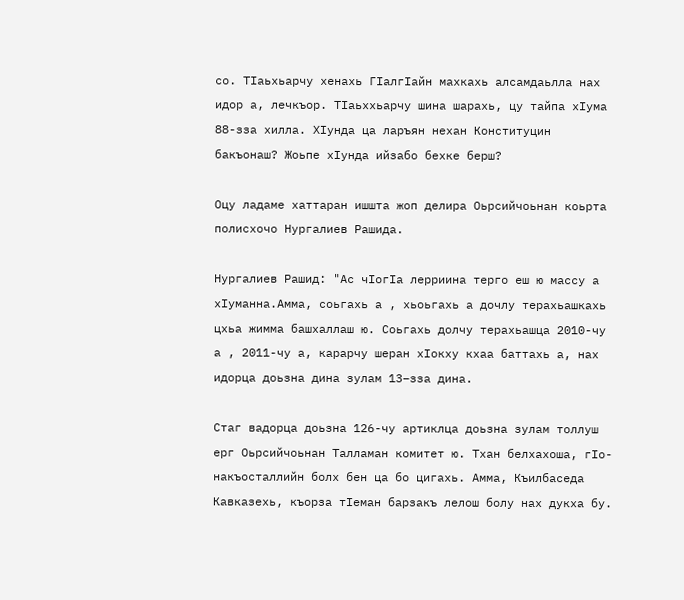со. ТIаьхьарчу хенахь ГIалгIайн махкахь алсамдаьлла нах идор а, лечкъор. ТIаьххьарчу шина шарахь, цу тайпа хIума 88-зза хилла. ХIунда ца ларъян нехан Конституцин бакъонаш? Жоьпе хIунда ийзабо бехке берш?

Оцу ладаме хаттаран ишшта жоп делира Оьрсийчоьнан коьрта полисхочо Нургалиев Рашида.

Нургалиев Рашид: "Ас чIогIа лерриина терго еш ю массу а хIуманна.Амма, соьгахь а , хьоьгахь а дочлу терахьашкахь цхьа жимма башхаллаш ю. Соьгахь долчу терахьашца 2010-чу а , 2011-чу а, карарчу шеран хIокху кхаа баттахь а, нах идорца доьзна дина зулам 13–зза дина.

Стаг вадорца доьзна 126-чу артиклца доьзна зулам толлуш ерг Оьрсийчоьнан Талламан комитет ю. Тхан белхахоша, гIо-накъосталлийн болх бен ца бо цигахь. Амма, Къилбаседа Кавказехь, къорза тIеман барзакъ лелош болу нах дукха бу.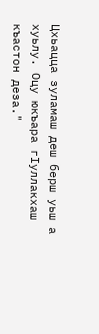Цхьацца зуламаш деш берш уьш а хуьлу. Оцу юкъара гIуллакхаш къастон деза."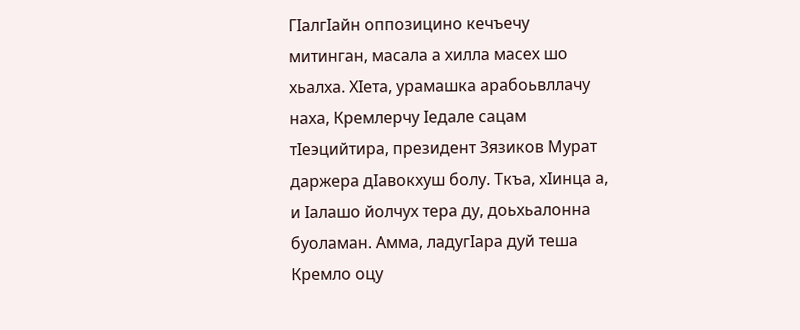ГIалгIайн оппозицино кечъечу митинган, масала а хилла масех шо хьалха. ХIета, урамашка арабоьвллачу наха, Кремлерчу Iедале сацам тIеэцийтира, президент Зязиков Мурат даржера дIавокхуш болу. Ткъа, хIинца а, и Iалашо йолчух тера ду, доьхьалонна буоламан. Амма, ладугIара дуй теша Кремло оцу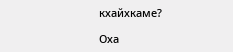кхайхкаме?

Оха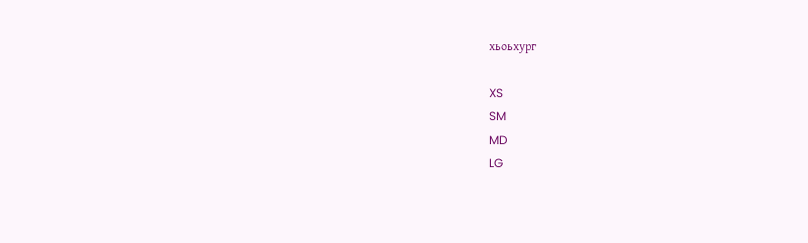хьоьхург

XS
SM
MD
LG